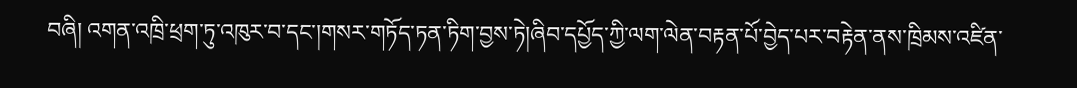བཞི། འགན་འཁྲི་ཕྲག་ཏུ་འཁུར་བ་དང་།གསར་གཏོད་ཏན་ཏིག་བྱས་ཏེ།ཞིབ་དཔྱོད་ཀྱི་ལག་ལེན་བརྟན་པོ་བྱེད་པར་བརྟེན་ནས་ཁྲིམས་འཛིན་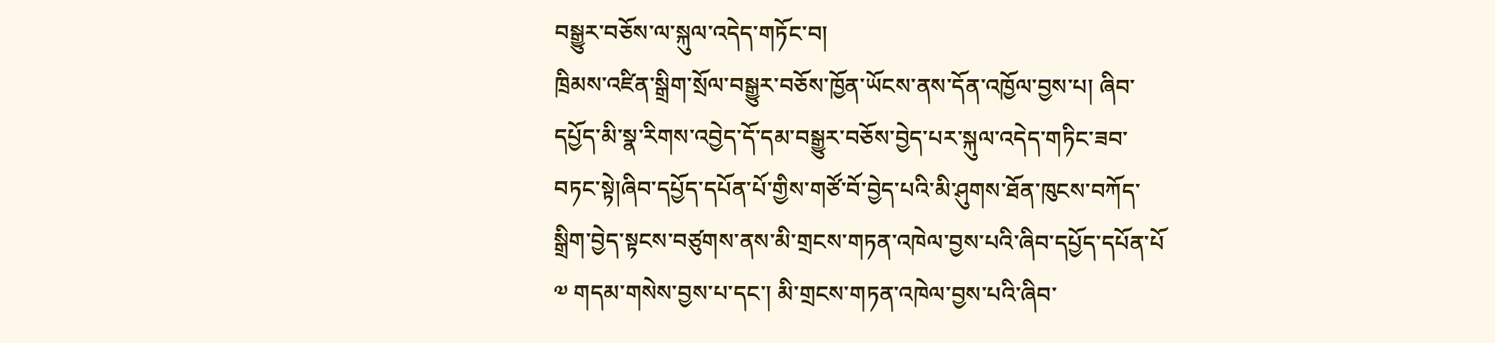བསྒྱུར་བཅོས་ལ་སྐུལ་འདེད་གཏོང་བ།
ཁྲིམས་འཛིན་སྒྲིག་སྲོལ་བསྒྱུར་བཅོས་ཁྱོན་ཡོངས་ནས་དོན་འཁྱོལ་བྱས་པ། ཞིབ་དཔྱོད་མི་སྣ་རིགས་འབྱེད་དོ་དམ་བསྒྱུར་བཅོས་བྱེད་པར་སྐུལ་འདེད་གཏིང་ཟབ་བཏང་སྟེ།ཞིབ་དཔྱོད་དཔོན་པོ་གྱིས་གཙོ་བོ་བྱེད་པའི་མི་ཤུགས་ཐོན་ཁུངས་བཀོད་སྒྲིག་བྱེད་སྟངས་བཙུགས་ནས་མི་གྲངས་གཏན་འཁེལ་བྱས་པའི་ཞིབ་དཔྱོད་དཔོན་པོ ༧ གདམ་གསེས་བྱས་པ་དང་། མི་གྲངས་གཏན་འཁེལ་བྱས་པའི་ཞིབ་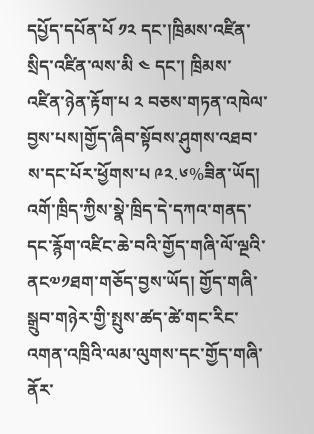དཔྱོད་དཔོན་པོ ༡༢ དང་།ཁྲིམས་འཛིན་སྲིད་འཛིན་ལས་མི ༤ དང་། ཁྲིམས་འཛིན་ཉེན་རྟོག་པ ༢ བཅས་གཏན་འཁེལ་བྱས་པས།གྱོད་ཞིབ་སྟོབས་ཤུགས་འཐབ་ས་དང་པོར་ཕྱོགས་པ ༩༢.༦%ཟིན་ཡོད། འགོ་ཁྲིད་ཀྱིས་སྣེ་ཁྲིད་དེ་དཀའ་གནད་དང་རྙོག་འཛིང་ཆེ་བའི་གྱོད་གཞི་ལོ་ལྔའི་ནང༧༡ཐག་གཅོད་བྱས་ཡོད། གྱོད་གཞི་སྒྲུབ་གཉེར་གྱི་སྤུས་ཚད་ཚེ་གང་རིང་འགན་འཁྲིའི་ལམ་ལུགས་དང་གྱོད་གཞི་ནོར་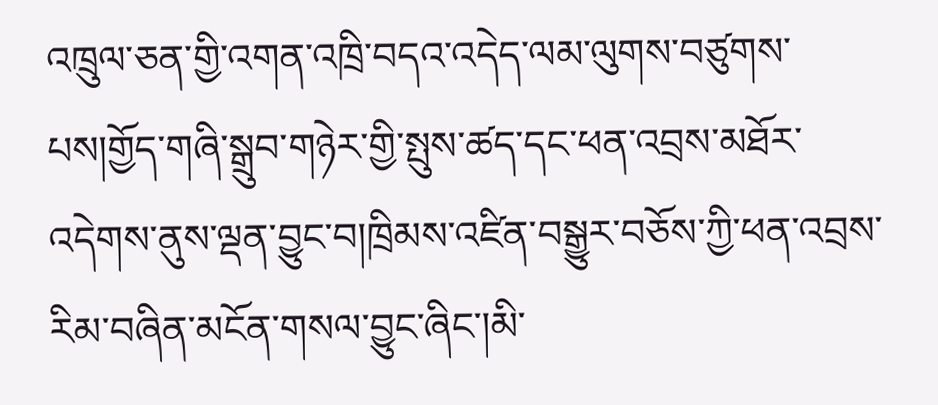འཁྲུལ་ཅན་གྱི་འགན་འཁྲི་བདའ་འདེད་ལམ་ལུགས་བཙུགས་པས།གྱོད་གཞི་སྒྲུབ་གཉེར་གྱི་སྤུས་ཚད་དང་ཕན་འབྲས་མཐོར་འདེགས་ནུས་ལྡན་བྱུང་བ།ཁྲིམས་འཛིན་བསྒྱུར་བཅོས་ཀྱི་ཕན་འབྲས་རིམ་བཞིན་མངོན་གསལ་བྱུང་ཞིང་།མི་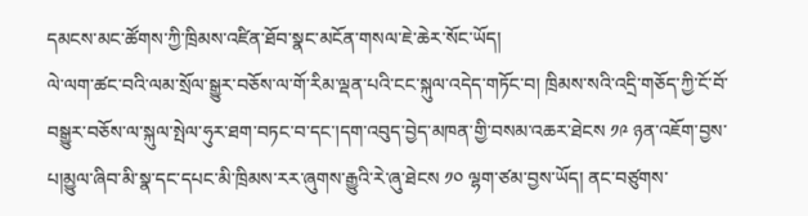དམངས་མང་ཚོགས་ཀྱི་ཁྲིམས་འཛིན་ཐོབ་སྣང་མངོན་གསལ་ཇེ་ཆེར་སོང་ཡོད།
ལེ་ལག་ཚང་བའི་ལམ་སྲོལ་སྒྱུར་བཅོས་ལ་གོ་རིམ་ལྡན་པའི་ངང་སྐུལ་འདེད་གཏོང་བ། ཁྲིམས་སའི་འདྲི་གཅོད་ཀྱི་ངོ་བོ་བསྒྱུར་བཅོས་ལ་སྐུལ་སྤེལ་ཧུར་ཐག་བཏང་བ་དང་།དག་འབུད་བྱེད་མཁན་གྱི་བསམ་འཆར་ཐེངས ༡༩ ཉན་འཇོག་བྱས་པ།མྱུལ་ཞིབ་མི་སྣ་དང་དཔང་མི་ཁྲིམས་རར་ཞུགས་རྒྱུའི་རེ་ཞུ་ཐེངས ༡༠ ལྷག་ཙམ་བྱས་ཡོད། ནང་བཙུགས་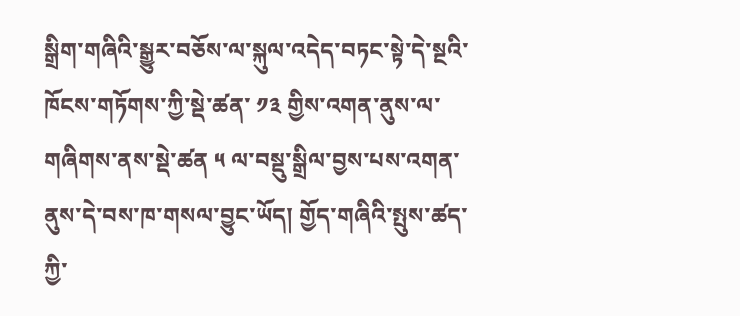སྒྲིག་གཞིའི་སྒྱུར་བཅོས་ལ་སྐུལ་འདེད་བཏང་སྟེ་དེ་སྔའི་ཁོངས་གཏོགས་ཀྱི་སྡེ་ཚན་ ༡༣ གྱིས་འགན་ནུས་ལ་གཞིགས་ནས་སྡེ་ཚན ༥ ལ་བསྡུ་སྒྲིལ་བྱས་པས་འགན་ནུས་དེ་བས་ཁ་གསལ་བྱུང་ཡོད། གྱོད་གཞིའི་སྤུས་ཚད་ཀྱི་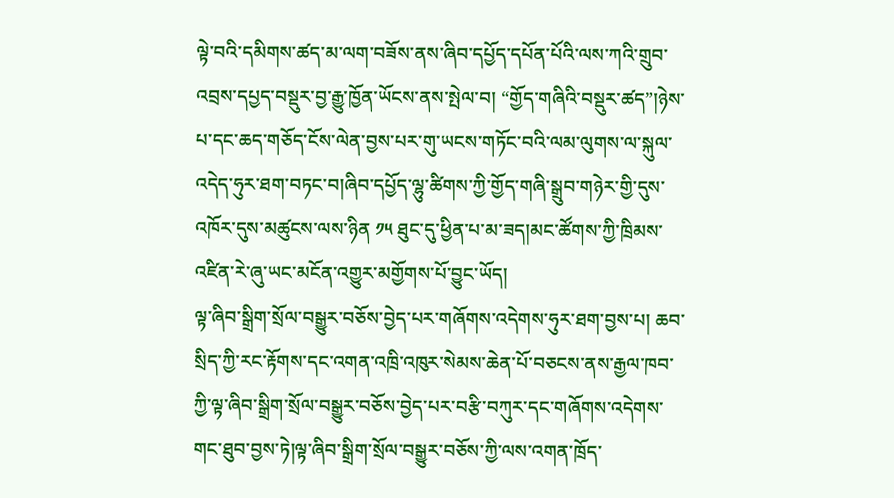ལྟེ་བའི་དམིགས་ཚད་མ་ལག་བཟོས་ནས་ཞིབ་དཔྱོད་དཔོན་པོའི་ལས་ཀའི་གྲུབ་འབྲས་དཔྱད་བསྡུར་བྱ་རྒྱུ་ཁྱོན་ཡོངས་ནས་སྤེལ་བ། “གྱོད་གཞིའི་བསྡུར་ཚད”།ཉེས་པ་དང་ཆད་གཅོད་ངོས་ལེན་བྱས་པར་གུ་ཡངས་གཏོང་བའི་ལམ་ལུགས་ལ་སྐུལ་འདེད་ཧུར་ཐག་བཏང་བ།ཞིབ་དཔྱོད་ལྷུ་ཚིགས་ཀྱི་གྱོད་གཞི་སྒྲུབ་གཉེར་གྱི་དུས་འཁོར་དུས་མཚུངས་ལས་ཉིན ༡༥ ཐུང་དུ་ཕྱིན་པ་མ་ཟད།མང་ཚོགས་ཀྱི་ཁྲིམས་འཛིན་རེ་ཞུ་ཡང་མངོན་འགྱུར་མགྱོགས་པོ་བྱུང་ཡོད།
ལྟ་ཞིབ་སྒྲིག་སྲོལ་བསྒྱུར་བཅོས་བྱེད་པར་གཞོགས་འདེགས་ཧུར་ཐག་བྱས་པ། ཆབ་སྲིད་ཀྱི་རང་རྟོགས་དང་འགན་འཁྲི་འཁུར་སེམས་ཆེན་པོ་བཅངས་ནས་རྒྱལ་ཁབ་ཀྱི་ལྟ་ཞིབ་སྒྲིག་སྲོལ་བསྒྱུར་བཅོས་བྱེད་པར་བརྩི་བཀུར་དང་གཞོགས་འདེགས་གང་ཐུབ་བྱས་ཏེ།ལྟ་ཞིབ་སྒྲིག་སྲོལ་བསྒྱུར་བཅོས་ཀྱི་ལས་འགན་ཁྲོད་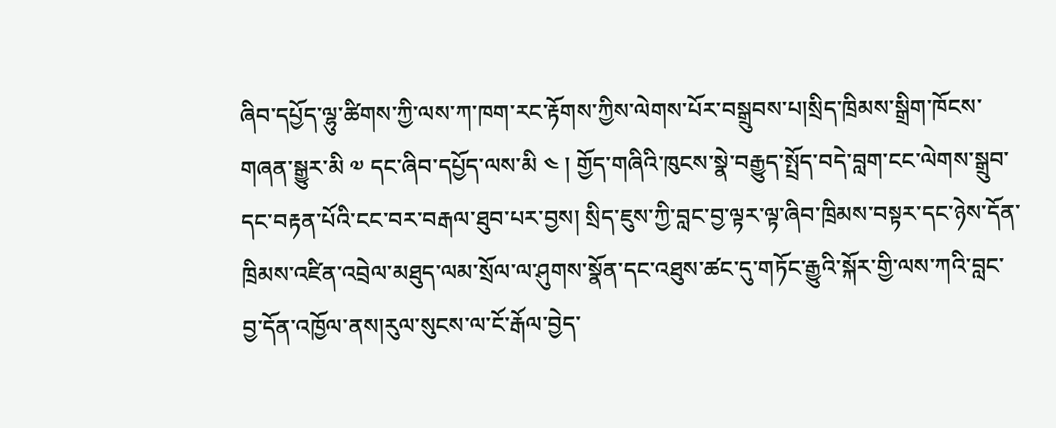ཞིབ་དཔྱོད་ལྷུ་ཚིགས་ཀྱི་ལས་ཀ་ཁག་རང་རྟོགས་ཀྱིས་ལེགས་པོར་བསྒྲུབས་པ།སྲིད་ཁྲིམས་སྒྲིག་ཁོངས་གཞན་སྒྱུར་མི ༧ དང་ཞིབ་དཔྱོད་ལས་མི ༤ ། གྱོད་གཞིའི་ཁུངས་སྣེ་བརྒྱུད་སྤྲོད་བདེ་བླག་ངང་ལེགས་སྒྲུབ་དང་བརྟན་པོའི་ངང་བར་བརྒལ་ཐུབ་པར་བྱས། སྲིད་ཇུས་ཀྱི་བླང་བྱ་ལྟར་ལྟ་ཞིབ་ཁྲིམས་བསྟར་དང་ཉེས་དོན་ཁྲིམས་འཛིན་འབྲེལ་མཐུད་ལམ་སྲོལ་ལ་ཤུགས་སྣོན་དང་འཐུས་ཚང་དུ་གཏོང་རྒྱུའི་སྐོར་གྱི་ལས་ཀའི་བླང་བྱ་དོན་འཁྱོལ་ནས།རུལ་སུངས་ལ་ངོ་རྒོལ་བྱེད་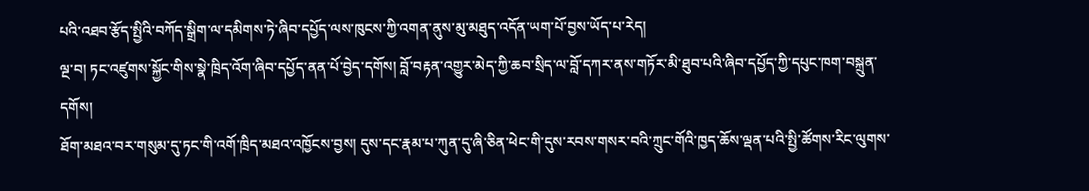པའི་འཐབ་རྩོད་སྤྱིའི་བཀོད་སྒྲིག་ལ་དམིགས་ཏེ་ཞིབ་དཔྱོད་ལས་ཁུངས་ཀྱི་འགན་ནུས་མུ་མཐུད་འདོན་ཡག་པོ་བྱས་ཡོད་པ་རེད།
ལྔ་བ། ཏང་འཛུགས་སྐྱོང་གིས་སྣེ་ཁྲིད་འོག་ཞིབ་དཔྱོད་ནན་པོ་བྱེད་དགོས། བློ་བརྟན་འགྱུར་མེད་ཀྱི་ཆབ་སྲིད་ལ་བློ་དཀར་ནས་གཏོར་མི་ཐུབ་པའི་ཞིབ་དཔྱོད་ཀྱི་དཔུང་ཁག་བསྐྲུན་དགོས།
ཐོག་མཐའ་བར་གསུམ་དུ་ཏང་གི་འགོ་ཁྲིད་མཐའ་འཁྱོངས་བྱས། དུས་དང་རྣམ་པ་ཀུན་དུ་ཞི་ཅིན་ཕེང་གི་དུས་རབས་གསར་བའི་ཀྲུང་གོའི་ཁྱད་ཆོས་ལྡན་པའི་སྤྱི་ཚོགས་རིང་ལུགས་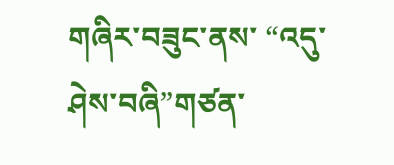གཞིར་བཟུང་ནས་ “འདུ་ཤེས་བཞི”གཙན་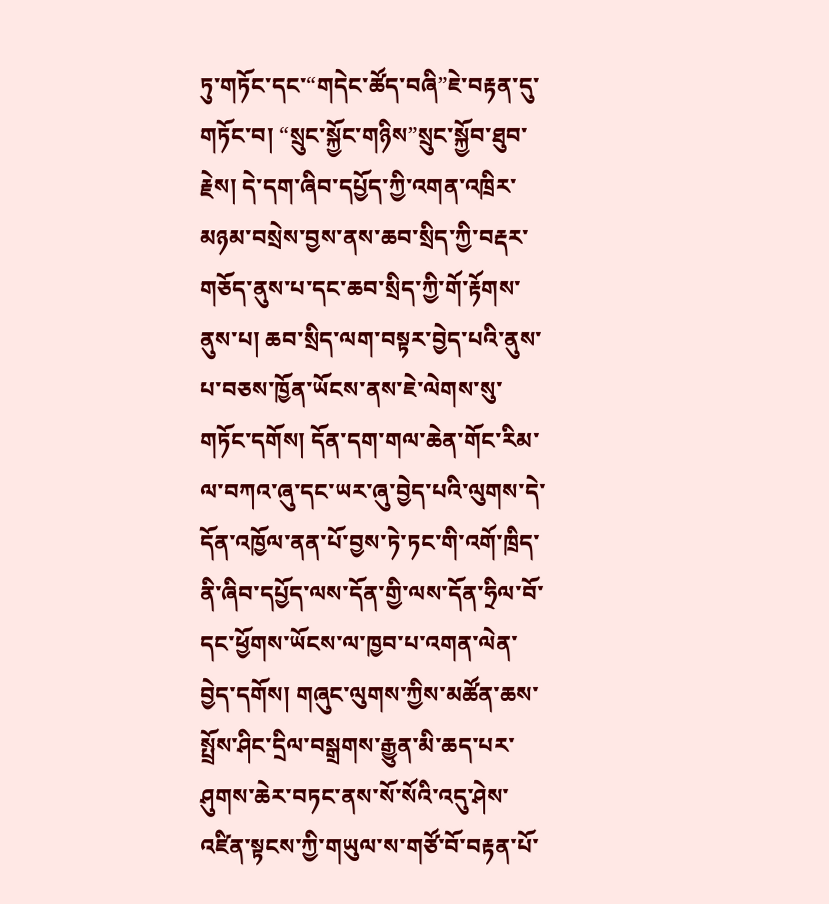ཏུ་གཏོང་དང་“གདེང་ཚོད་བཞི”ཇེ་བརྟན་དུ་གཏོང་བ། “སྲུང་སྐྱོང་གཉིས”སྲུང་སྐྱོབ་ཐུབ་རྗེས། དེ་དག་ཞིབ་དཔྱོད་ཀྱི་འགན་འཁྲིར་མཉམ་བསྲེས་བྱས་ནས་ཆབ་སྲིད་ཀྱི་བརྡར་གཅོད་ནུས་པ་དང་ཆབ་སྲིད་ཀྱི་གོ་རྟོགས་ནུས་པ། ཆབ་སྲིད་ལག་བསྟར་བྱེད་པའི་ནུས་པ་བཅས་ཁྱོན་ཡོངས་ནས་ཇེ་ལེགས་སུ་གཏོང་དགོས། དོན་དག་གལ་ཆེན་གོང་རིམ་ལ་བཀའ་ཞུ་དང་ཡར་ཞུ་བྱེད་པའི་ལུགས་དེ་དོན་འཁྱོལ་ནན་པོ་བྱས་ཏེ་ཏང་གི་འགོ་ཁྲིད་ནི་ཞིབ་དཔྱོད་ལས་དོན་གྱི་ལས་དོན་ཧྲིལ་བོ་དང་ཕྱོགས་ཡོངས་ལ་ཁྱབ་པ་འགན་ལེན་བྱེད་དགོས། གཞུང་ལུགས་ཀྱིས་མཚོན་ཆས་སྤྲོས་ཤིང་དྲིལ་བསྒྲགས་རྒྱུན་མི་ཆད་པར་ཤུགས་ཆེར་བཏང་ནས་སོ་སོའི་འདུ་ཤེས་འཛིན་སྟངས་ཀྱི་གཡུལ་ས་གཙོ་བོ་བརྟན་པོ་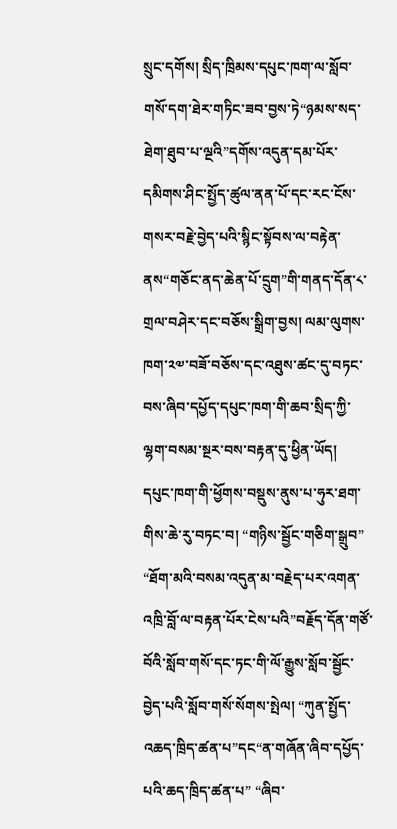སྲུང་དགོས། སྲིད་ཁྲིམས་དཔུང་ཁག་ལ་སློབ་གསོ་དག་ཐེར་གཏིང་ཟབ་བྱས་ཏེ“ཉམས་སད་ཐེག་ཐུབ་པ་ལྔའི”དགོས་འདུན་དམ་པོར་དམིགས་ཤིང་སྤྱོད་ཚུལ་ནན་པོ་དང་རང་ངོས་གསར་བརྗེ་བྱེད་པའི་སྙིང་སྟོབས་ལ་བརྟེན་ནས“གཅོང་ནད་ཆེན་པོ་དྲུག”གི་གནད་དོན་༨་གྲལ་བཤེར་དང་བཅོས་སྒྲིག་བྱས། ལམ་ལུགས་ཁག་༢༧་བཟོ་བཅོས་དང་འཐུས་ཚང་དུ་བཏང་བས་ཞིབ་དཔྱོད་དཔུང་ཁག་གི་ཆབ་སྲིད་ཀྱི་ལྷག་བསམ་སྔར་བས་བརྟན་དུ་ཕྱིན་ཡོད།
དཔུང་ཁག་གི་ཕྱོགས་བསྡུས་ནུས་པ་ཧུར་ཐག་གིས་ཆེ་རུ་བཏང་བ། “གཉིས་སྦྱོང་གཅིག་སྒྲུབ” “ཐོག་མའི་བསམ་འདུན་མ་བརྗེད་པར་འགན་འཁྲི་བློ་ལ་བརྟན་པོར་ངེས་པའི”བརྗོད་དོན་གཙོ་བོའི་སློབ་གསོ་དང་ཏང་གི་ལོ་རྒྱུས་སློབ་སྦྱོང་བྱེད་པའི་སློབ་གསོ་སོགས་སྤེལ། “ཀུན་སྤྱོད་འཆད་ཁྲིད་ཚན་པ”དང“ན་གཞོན་ཞིབ་དཔྱོད་པའི་ཆད་ཁྲིད་ཚན་པ” “ཞིབ་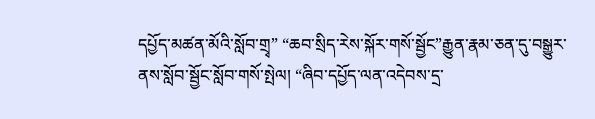དཔྱོད་མཚན་མོའི་སློབ་གྲྭ” “ཆབ་སྲིད་རེས་སྐོར་གསོ་སྦྱོང”རྒྱུན་རྣམ་ཅན་དུ་བསྒྱུར་ནས་སློབ་སྦྱོང་སློབ་གསོ་སྤེལ། “ཞིབ་དཔྱོད་ལན་འདེབས་དྲ་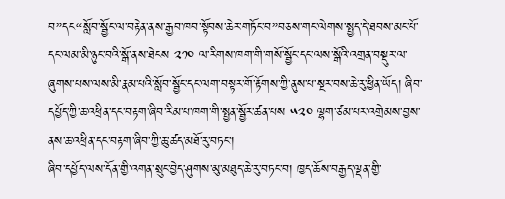བ”དང“སློབ་སྦྱོང་ལ་བརྟེན་ནས་རྒྱབ་ཁབ་སྟོབས་ཆེར་གཏོང་བ”བཅས་གང་ལེགས་སྤྱད་དེ་ཐབས་མང་པོ་དང་ལམ་མི་ཉུང་བའི་སྒོ་ནས་ཐེངས ༢༡༠ ལ་རིགས་ཁག་གི་གསོ་སྦྱོང་དང་ལས་སྒོའི་འགྲན་བསྡུར་ལ་ཞུགས་པས་ལས་མི་རྣམ་པའི་སློབ་སྦྱོང་དང་ལག་བསྟར་གོ་རྟོགས་ཀྱི་ནུས་པ་སྔར་བས་ཆེ་རུ་ཕྱིན་ཡོད། ཞིབ་དཔྱོད་ཀྱི་ཆ་འཕྲིན་དང་བརྟག་ཞིབ་རིམ་པ་ཁག་གི་སྤྱན་སྦྱོར་ཚན་པས ༥༢༠ ལྷག་ཙམ་པར་འགྲེམས་བྱས་ནས་ཆ་འཕྲིན་དང་བརྟག་ཞིབ་ཀྱི་ཆུ་ཚད་མཐོ་རུ་བཏང་།
ཞིབ་དཔྱོད་ལས་དོན་གྱི་འགན་སྲུང་བྱེད་ཤུགས་མུ་མཐུད་ཆེ་རུ་བཏང་བ། ཁྱད་ཆོས་བརྒྱད་ལྡན་གྱི་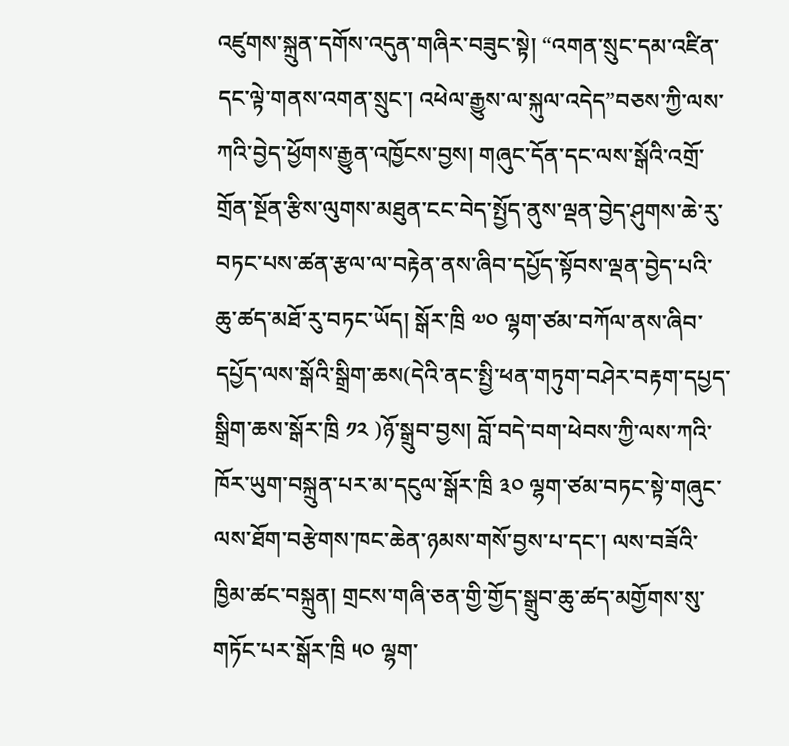འཛུགས་སྐྲུན་དགོས་འདུན་གཞིར་བཟུང་སྟེ། “འགན་སྲུང་དམ་འཛིན་དང་ལྟེ་གནས་འགན་སྲུང་། འཕེལ་རྒྱུས་ལ་སྐུལ་འདེད”བཅས་ཀྱི་ལས་ཀའི་བྱེད་ཕྱོགས་རྒྱུན་འཁྱོངས་བྱས། གཞུང་དོན་དང་ལས་སྒོའི་འགྲོ་གྲོན་སྔོན་རྩིས་ལུགས་མཐུན་ངང་བེད་སྤྱོད་ནུས་ལྡན་བྱེད་ཤུགས་ཆེ་རུ་བཏང་པས་ཚན་རྩལ་ལ་བརྟེན་ནས་ཞིབ་དཔྱོད་སྟོབས་ལྡན་བྱེད་པའི་ཆུ་ཚད་མཐོ་རུ་བཏང་ཡོད། སྒོར་ཁྲི ༧༠ ལྷག་ཙམ་བཀོལ་ནས་ཞིབ་དཔྱོད་ལས་སྒོའི་སྒྲིག་ཆས(དེའི་ནང་སྤྱི་ཕན་གཏུག་བཤེར་བརྟག་དཔྱད་སྒྲིག་ཆས་སྒོར་ཁྲི ༡༢ )ཉོ་སྒྲུབ་བྱས། བློ་བདེ་བག་ཕེབས་ཀྱི་ལས་ཀའི་ཁོར་ཡུག་བསྐྲུན་པར་མ་དངུལ་སྒོར་ཁྲི ༣༠ ལྷག་ཙམ་བཏང་སྟེ་གཞུང་ལས་ཐོག་བརྩེགས་ཁང་ཆེན་ཉམས་གསོ་བྱས་པ་དང་། ལས་བཟོའི་ཁྱིམ་ཚང་བསྐྲུན། གྲངས་གཞི་ཅན་གྱི་གྱོད་སྒྲུབ་ཆུ་ཚད་མགྱོགས་སུ་གཏོང་པར་སྒོར་ཁྲི ༥༠ ལྷག་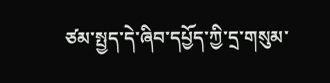ཙམ་སྤྱད་དེ་ཞིབ་དཔྱོད་ཀྱི་དྲ་གསུམ་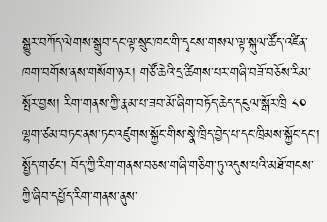སྒྱུར་བཀོད་ལེགས་སྒྲུབ་དང་ལྟ་སྲུང་ཁང་གི་དྭངས་གསལ་ལྟ་སྐུལ་ཚོད་འཛིན་ཁག་བགོས་ནས་གསོག་ཉར། གཙོ་ཆེའི་དྲ་ཚིགས་པར་གཞི་བཟོ་བཅོས་རིམ་སྤོར་བྱས། རིག་གནས་ཀྱི་རྣམ་པ་ཟབ་མོ་ཞིག་བཏོད་ཆེད་དངུལ་སྒོར་ཁྲི ༨༠ ལྷག་ཙམ་བཏང་ནས་ཏང་འཛུགས་སྐྱོང་གིས་སྣེ་ཁྲིད་བྱེད་པ་དང་ཁྲིམས་སྐྱོང་དང་། སྤྱོད་གཙང་། བོད་ཀྱི་རིག་གནས་བཅས་གཞི་གཅིག་ཏུ་འདུས་པའི་མཐོ་གངས་ཀྱི་ཞིབ་དཔྱོད་རིག་གནས་ནུས་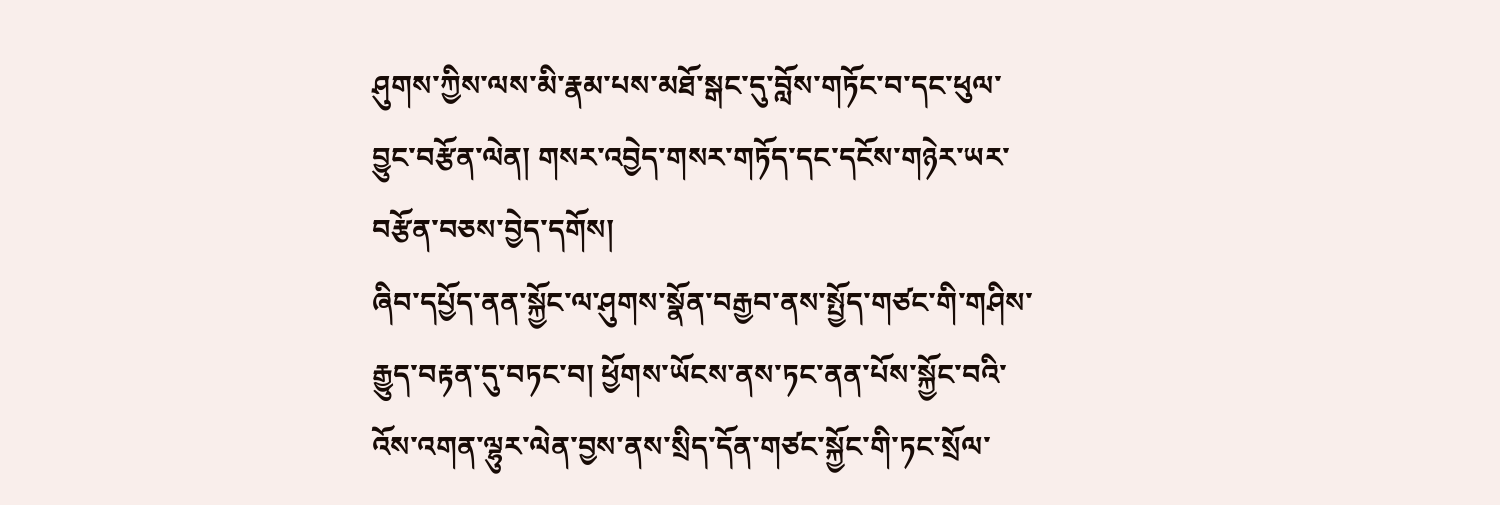ཤུགས་ཀྱིས་ལས་མི་རྣམ་པས་མཐོ་སྒང་དུ་བློས་གཏོང་བ་དང་ཕུལ་བྱུང་བརྩོན་ལེན། གསར་འབྱེད་གསར་གཏོད་དང་དངོས་གཉེར་ཡར་བརྩོན་བཅས་བྱེད་དགོས།
ཞིབ་དཔྱོད་ནན་སྐྱོང་ལ་ཤུགས་སྣོན་བརྒྱབ་ནས་སྤྱོད་གཙང་གི་གཤིས་རྒྱུད་བརྟན་དུ་བཏང་བ། ཕྱོགས་ཡོངས་ནས་ཏང་ནན་པོས་སྐྱོང་བའི་འོས་འགན་ལྷུར་ལེན་བྱས་ནས་སྲིད་དོན་གཙང་སྐྱོང་གི་ཏང་སྲོལ་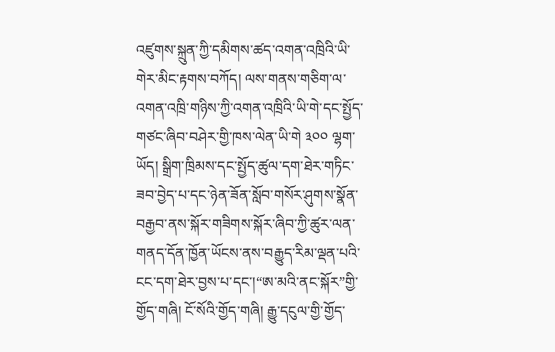འཛུགས་སྐྲུན་ཀྱི་དམིགས་ཚད་འགན་འཁྲིའི་ཡི་གེར་མིང་རྟགས་བཀོད། ལས་གནས་གཅིག་ལ་འགན་འཁྲི་གཉིས་ཀྱི་འགན་འཁྲིའི་ཡི་གེ་དང་སྤྱོད་གཙང་ཞིབ་བཤེར་གྱི་ཁས་ལེན་ཡི་གེ ༣༠༠ ལྷག་ཡོད། སྒྲིག་ཁྲིམས་དང་སྤྱོད་ཚུལ་དག་ཐེར་གཏིང་ཟབ་བྱེད་པ་དང་ཉེན་ཟོན་སློབ་གསོར་ཤུགས་སྣོན་བརྒྱབ་ནས་སྐོར་གཟིགས་སྐོར་ཞིབ་ཀྱི་ཚུར་ལན་གནད་དོན་ཁྱོན་ཡོངས་ནས་བརྒྱུད་རིམ་ལྡན་པའི་ངང་དག་ཐེར་བྱས་པ་དང་།“ཨ་མའི་ནང་སྐོར”གྱི་གྱོད་གཞི། ངོ་སོའི་གྱོད་གཞི། རྒྱུ་དངུལ་གྱི་གྱོད་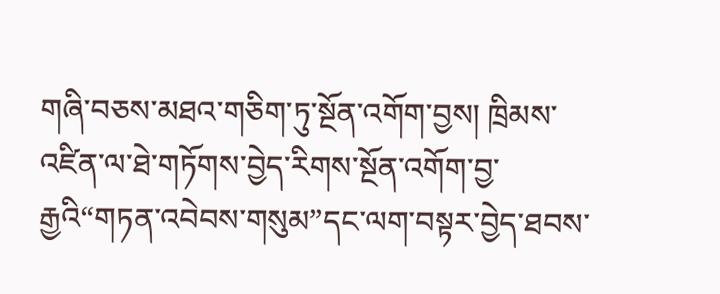གཞི་བཅས་མཐའ་གཅིག་ཏུ་སྔོན་འགོག་བྱས། ཁྲིམས་འཛིན་ལ་ཐེ་གཏོགས་བྱེད་རིགས་སྔོན་འགོག་བྱ་རྒྱའི“གཏན་འབེབས་གསུམ”དང་ལག་བསྟར་བྱེད་ཐབས་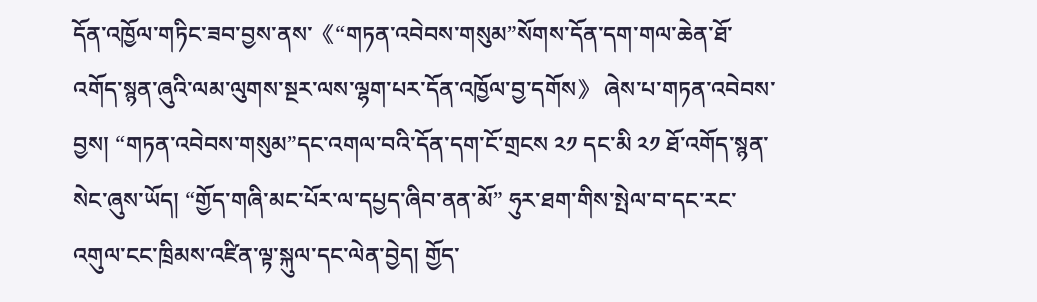དོན་འཁྱོལ་གཏིང་ཟབ་བྱས་ནས་《“གཏན་འབེབས་གསུམ”སོགས་དོན་དག་གལ་ཆེན་ཐོ་འགོད་སྙན་ཞུའི་ལམ་ལུགས་སྔར་ལས་ལྷག་པར་དོན་འཁྱོལ་བྱ་དགོས》 ཞེས་པ་གཏན་འབེབས་བྱས། “གཏན་འབེབས་གསུམ”དང་འགལ་བའི་དོན་དག་ངོ་གྲངས ༢༡ དང་མི ༢༡ ཐོ་འགོད་སྙན་སེང་ཞུས་ཡོད། “གྱོད་གཞི་མང་པོར་ལ་དཔྱད་ཞིབ་ནན་མོ” ཧུར་ཐག་གིས་སྤེལ་བ་དང་རང་འགུལ་ངང་ཁྲིམས་འཛིན་ལྟ་སྐུལ་དང་ལེན་བྱེད། གྱོད་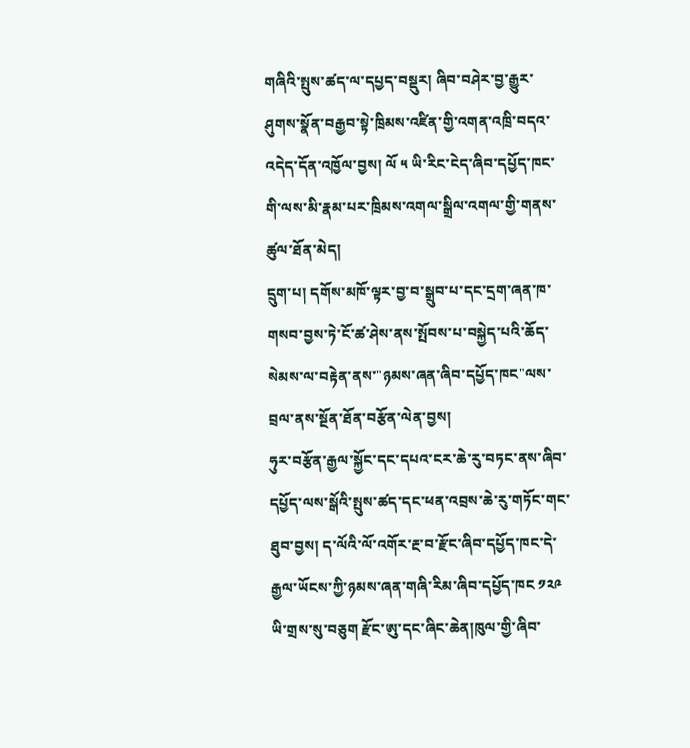གཞིའི་སྤུས་ཚད་ལ་དཔྱད་བསྡུར། ཞིབ་བཤེར་བྱ་རྒྱུར་ཤུགས་སྣོན་བརྒྱབ་སྟེ་ཁྲིམས་འཛིན་གྱི་འགན་འཁྲི་བདའ་འདེད་དོན་འཁྱོལ་བྱས། ལོ ༥ ཡི་རིང་ངེད་ཞིབ་དཔྱོད་ཁང་གི་ལས་མི་རྣམ་པར་ཁྲིམས་འགལ་སྒྲིལ་འགལ་གྱི་གནས་ཚུལ་ཐོན་མེད།
དྲུག་པ། དགོས་མཁོ་ལྟར་བྱ་བ་སྒྲུབ་པ་དང་དྲག་ཞན་ཁ་གསབ་བྱས་ཏེ་ངོ་ཚ་ཤེས་ནས་སྤོབས་པ་བསྐྱེད་པའི་ཆོད་སེམས་ལ་བརྟེན་ནས་"ཉམས་ཞན་ཞིབ་དཔྱོད་ཁང"ལས་བྲལ་ནས་སྔོན་ཐོན་བརྩོན་ལེན་བྱས།
ཧུར་བརྩོན་རྒྱལ་སྐྱོང་དང་དཔའ་ངར་ཆེ་རུ་བཏང་ནས་ཞིབ་དཔྱོད་ལས་སྒོའི་སྤུས་ཚད་དང་ཕན་འབྲས་ཆེ་རུ་གཏོང་གང་ཐུབ་བྱས། ད་ལོའི་ལོ་འགོར་རྔ་བ་རྫོང་ཞིབ་དཔྱོད་ཁང་དེ་རྒྱལ་ཡོངས་ཀྱི་ཉམས་ཞན་གཞི་རིམ་ཞིབ་དཔྱོད་ཁང ༡༢༩ ཡི་གྲས་སུ་བཅུག རྫོང་ཨུ་དང་ཞིང་ཆེན།ཁུལ་གྱི་ཞིབ་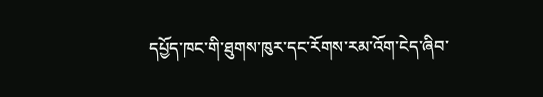དཔྱོད་ཁང་གི་ཐུགས་ཁུར་དང་རོགས་རམ་འོག་ངེད་ཞིབ་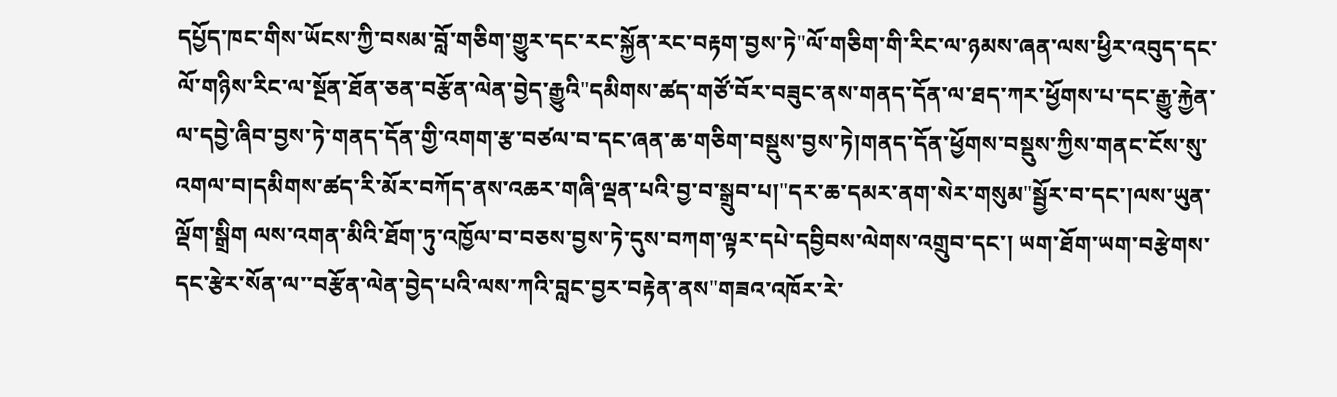དཔྱོད་ཁང་གིས་ཡོངས་ཀྱི་བསམ་བློ་གཅིག་གྱུར་དང་རང་སྐྱོན་རང་བརྟག་བྱས་ཏེ"ལོ་གཅིག་གི་རིང་ལ་ཉམས་ཞན་ལས་ཕྱིར་འབུད་དང་ལོ་གཉིས་རིང་ལ་སྔོན་ཐོན་ཅན་བརྩོན་ལེན་བྱེད་རྒྱུའི"དམིགས་ཚད་གཙོ་བོར་བཟུང་ནས་གནད་དོན་ལ་ཐད་ཀར་ཕྱོགས་པ་དང་རྒྱུ་རྐྱེན་ལ་དབྱེ་ཞིབ་བྱས་ཏེ་གནད་དོན་གྱི་འགག་རྩ་བཙལ་བ་དང་ཞན་ཆ་གཅིག་བསྡུས་བྱས་ཏེ།གནད་དོན་ཕྱོགས་བསྡུས་ཀྱིས་གནང་ངོས་སུ་འགལ་བ།དམིགས་ཚད་རི་མོར་བཀོད་ནས་འཆར་གཞི་ལྡན་པའི་བྱ་བ་སྒྲུབ་པ།"དར་ཆ་དམར་ནག་སེར་གསུམ"སྦྱོར་བ་དང་།ལས་ཡུན་ལྡོག་སྒྲིག ལས་འགན་མིའི་ཐོག་ཏུ་འཁྱོལ་བ་བཅས་བྱས་ཏེ་དུས་བཀག་ལྟར་དཔེ་དབྱིབས་ལེགས་འགྲུབ་དང་། ཡག་ཐོག་ཡག་བརྩེགས་དང་རྩེར་སོན་ལ་་བརྩོན་ལེན་བྱེད་པའི་ལས་ཀའི་བླང་བྱར་བརྟེན་ནས"གཟའ་འཁོར་རེ་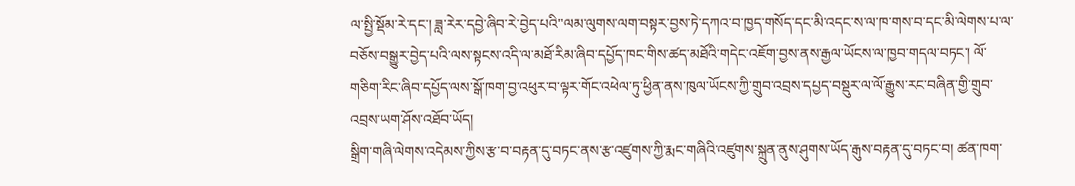ལ་སྤྱི་སྡོམ་རེ་དང་། ཟླ་རེར་དབྱེ་ཞིབ་རེ་བྱེད་པའི"ལམ་ལུགས་ལག་བསྟར་བྱས་ཏེ་དཀའ་བ་ཁྱད་གསོད་དང་མི་འདང་ས་ལ་ཁ་གས་བ་དང་མི་ལེགས་པ་ལ་བཅོས་བསྒྱུར་བྱེད་པའི་ལས་སྟངས་འདི་ལ་མཐོ་རིམ་ཞིབ་དཔྱོད་ཁང་གིས་ཚད་མཐོའི་གདེང་འཇོག་བྱས་ནས་རྒྱལ་ཡོངས་ལ་ཁྱབ་གདལ་བཏང་། ལོ་གཅིག་རིང་ཞིབ་དཔྱོད་ལས་སྒོ་ཁག་བྱ་འཕུར་བ་ལྟར་གོང་འཕེལ་ཏུ་ཕྱིན་ནས་ཁུལ་ཡོངས་ཀྱི་གྲུབ་འབྲས་དཔྱད་བསྡུར་ལ་ལོ་རྒྱུས་རང་བཞིན་གྱི་གྲུབ་འབྲས་ཡག་ཤོས་འཐོབ་ཡོད།
སྒྲིག་གཞི་ལེགས་འདེམས་ཀྱིས་རྩ་བ་བརྟན་དུ་བཏང་ནས་རྩ་འཛུགས་ཀྱི་རྨང་གཞིའི་འཛུགས་སྐྲུན་ནུས་ཤུགས་ཡོད་རྒུས་བརྟན་དུ་བཏང་བ། ཚན་ཁག་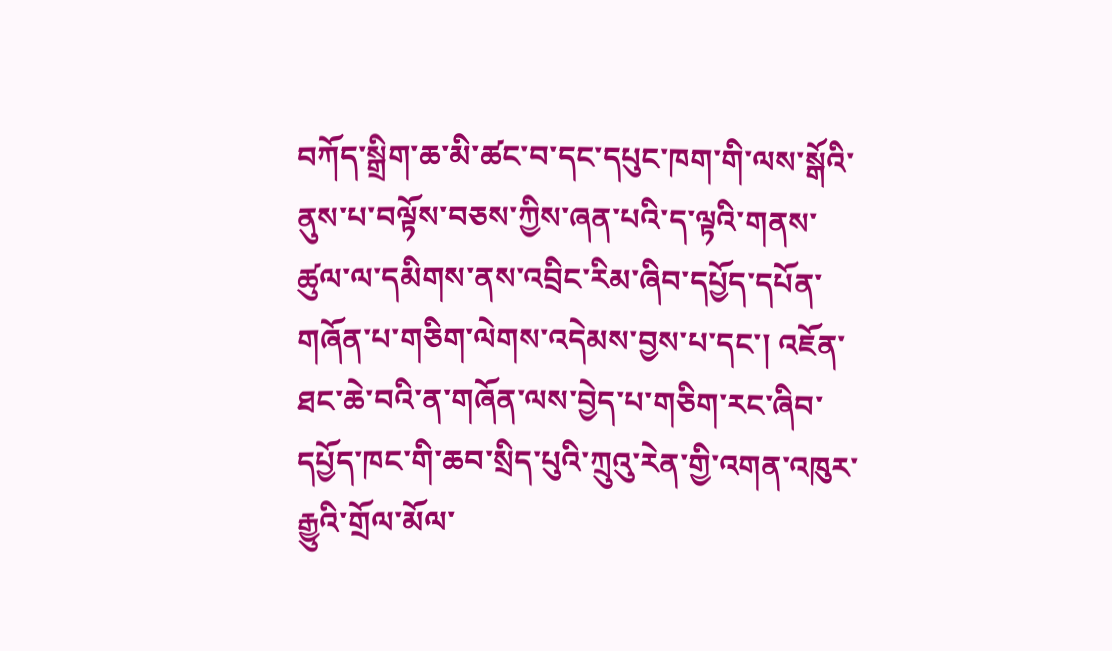བཀོད་སྒྲིག་ཆ་མི་ཚང་བ་དང་དཔུང་ཁག་གི་ལས་སྒོའི་ནུས་པ་བལྟོས་བཅས་ཀྱིས་ཞན་པའི་ད་ལྟའི་གནས་ཚུལ་ལ་དམིགས་ནས་འབྲིང་རིམ་ཞིབ་དཔྱོད་དཔོན་གཞོན་པ་གཅིག་ལེགས་འདེམས་བྱས་པ་དང་། འཇོན་ཐང་ཆེ་བའི་ན་གཞོན་ལས་བྱེད་པ་གཅིག་རང་ཞིབ་དཔྱོད་ཁང་གི་ཆབ་སྲིད་པུའི་ཀྲུའུ་རེན་གྱི་འགན་འཁུར་རྒྱུའི་གྲོལ་མོལ་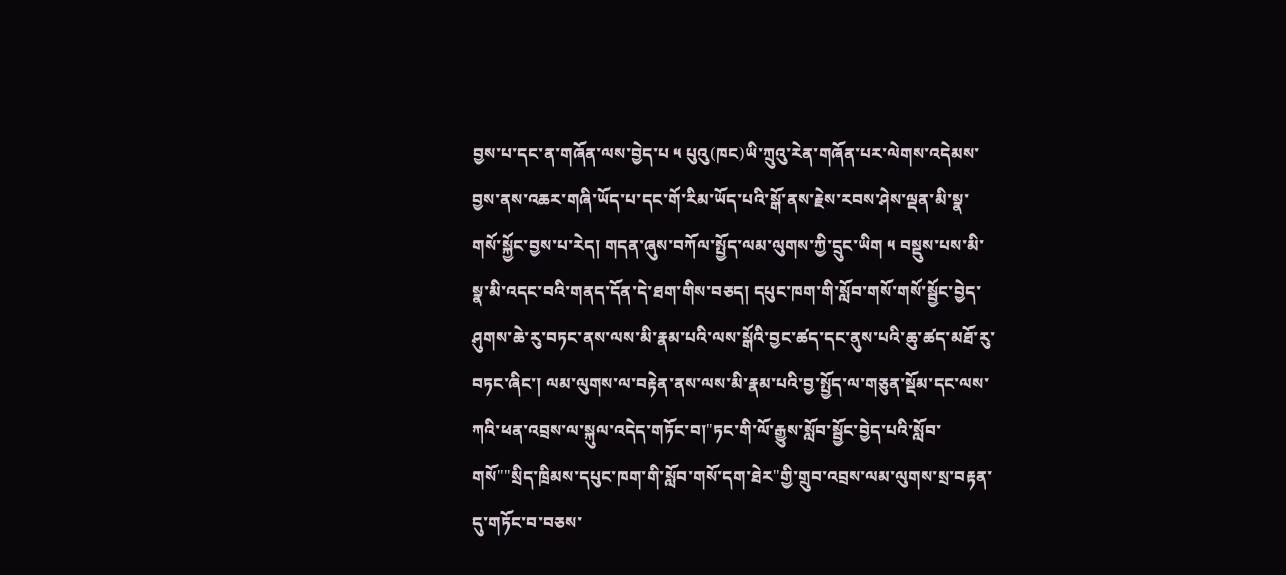བྱས་པ་དང་ན་གཞོན་ལས་བྱེད་པ ༥ པུའུ(ཁང)ཡི་ཀྲུའུ་རེན་གཞོན་པར་ལེགས་འདེམས་བྱས་ནས་འཆར་གཞི་ཡོད་པ་དང་གོ་རིམ་ཡོད་པའི་སྒོ་ནས་རྗེས་རབས་ཤེས་ལྡན་མི་སྣ་གསོ་སྐྱོང་བྱས་པ་རེད། གདན་ཞུས་བཀོལ་སྤྱོད་ལམ་ལུགས་ཀྱི་དྲུང་ཡིག ༥ བསྡུས་པས་མི་སྣ་མི་འདང་བའི་གནད་དོན་དེ་ཐག་གིས་བཅད། དཔུང་ཁག་གི་སློབ་གསོ་གསོ་སྦྱོང་བྱེད་ཤུགས་ཆེ་རུ་བཏང་ནས་ལས་མི་རྣམ་པའི་ལས་སྒོའི་བྱང་ཚད་དང་ནུས་པའི་ཆུ་ཚད་མཐོ་རུ་བཏང་ཞིང་། ལམ་ལུགས་ལ་བརྟེན་ནས་ལས་མི་རྣམ་པའི་བྱ་སྤྱོད་ལ་གཅུན་སྡོམ་དང་ལས་ཀའི་ཕན་འབྲས་ལ་སྐུལ་འདེད་གཏོང་བ།"ཏང་གི་ལོ་རྒྱུས་སློབ་སྦྱོང་བྱེད་པའི་སློབ་གསོ""སྲིད་ཁྲིམས་དཔུང་ཁག་གི་སློབ་གསོ་དག་ཐེར"གྱི་གྲུབ་འབྲས་ལམ་ལུགས་སྲ་བརྟན་དུ་གཏོང་བ་བཅས་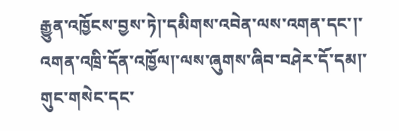རྒྱུན་འཁྱོངས་བྱས་ཏེ།་དམིགས་འབེན་ལས་འགན་དང་།་འགན་འཁྲི་དོན་འཁྱོལ།་ལས་ཞུགས་ཞིབ་བཤེར་དོ་དམ།་གུང་གསེང་དང་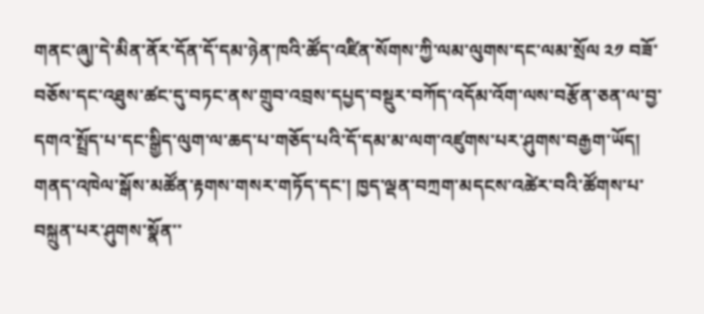གནང་ཞུ།་དེ་མིན་ནོར་དོན་དོ་དམ་ཉེན་ཁའི་ཚོད་འཛིན་སོགས་ཀྱི་ལམ་ལུགས་དང་ལམ་སྲོལ ༢༡ བཟོ་བཅོས་དང་འཐུས་ཚང་དུ་བཏང་ནས་གྲུབ་འབྲས་དཔྱད་བསྡུར་བཀོད་འདོམ་འོག་ལས་བརྩོན་ཅན་ལ་བྱ་དགའ་སྤྲོད་པ་དང་སྒྱིད་ལུག་ལ་ཆད་པ་གཅོད་པའི་དོ་དམ་མ་ལག་འཛུགས་པར་ཤུགས་བརྒྱག་ཡོད།
གནད་འཁེལ་སྒོས་མཚོན་རྟགས་གསར་གཏོད་དང་། ཁྱད་ལྡན་བཀྲག་མདངས་འཚེར་བའི་ཚོགས་པ་བསྐྲུན་པར་ཤུགས་སྣོན་་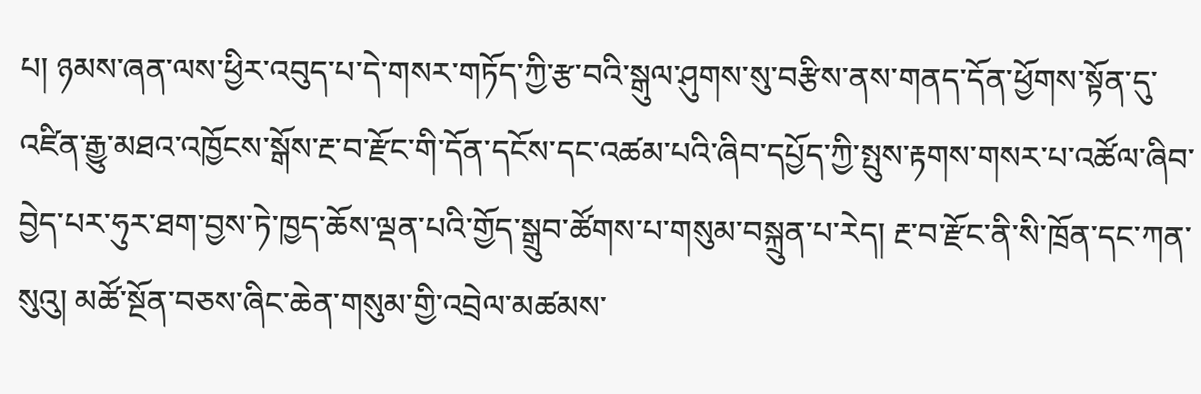པ། ཉམས་ཞན་ལས་ཕྱིར་འབུད་པ་དེ་གསར་གཏོད་ཀྱི་རྩ་བའི་སྒུལ་ཤུགས་སུ་བརྩིས་ནས་གནད་དོན་ཕྱོགས་སྟོན་དུ་འཛིན་རྒྱུ་མཐའ་འཁྱོངས་སྒོས་རྔ་བ་རྫོང་གི་དོན་དངོས་དང་འཚམ་པའི་ཞིབ་དཔྱོད་ཀྱི་སྤུས་རྟགས་གསར་པ་འཚོལ་ཞིབ་བྱེད་པར་ཧུར་ཐག་བྱས་ཏེ་ཁྱད་ཆོས་ལྡན་པའི་གྱོད་སྒྲུབ་ཚོགས་པ་གསུམ་བསྐྲུན་པ་རེད། རྔ་བ་རྫོང་ནི་སི་ཁྲོན་དང་ཀན་སུའུ། མཚོ་སྔོན་བཅས་ཞིང་ཆེན་གསུམ་གྱི་འབྲེལ་མཚམས་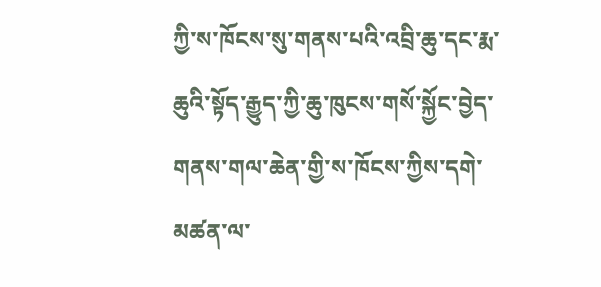ཀྱི་ས་ཁོངས་སུ་གནས་པའི་འབྲི་ཆུ་དང་རྨ་ཆུའི་སྟོད་རྒྱུད་ཀྱི་ཆུ་ཁུངས་གསོ་སྐྱོང་བྱེད་གནས་གལ་ཆེན་གྱི་ས་ཁོངས་ཀྱིས་དགེ་མཚན་ལ་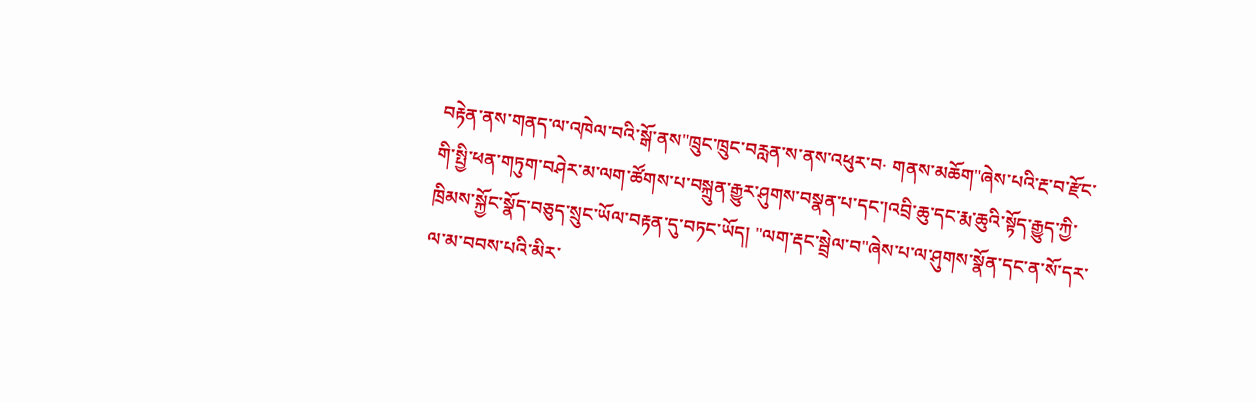བརྟེན་ནས་གནད་ལ་འཁེལ་བའི་སྒོ་ནས"ཁྲུང་ཁྲུང་བརླན་ས་ནས་འཕུར་བ· གནས་མཆོག"ཞེས་པའི་རྔ་བ་རྫོང་གི་སྤྱི་ཕན་གཏུག་བཤེར་མ་ལག་ཚོགས་པ་བསྐྲུན་རྒྱུར་ཤུགས་བསྣན་པ་དང་།འབྲི་ཆུ་དང་རྨ་ཆུའི་སྟོད་རྒྱུད་ཀྱི་ཁྲིམས་སྐྱོང་སྣོད་བཅུད་སྲུང་ཡོལ་བརྟན་དུ་བཏང་ཡོད། "ལག་རྡང་སྦྲེལ་བ"ཞེས་པ་ལ་ཤུགས་སྣོན་དང་ན་སོ་དར་ལ་མ་བབས་པའི་མིར་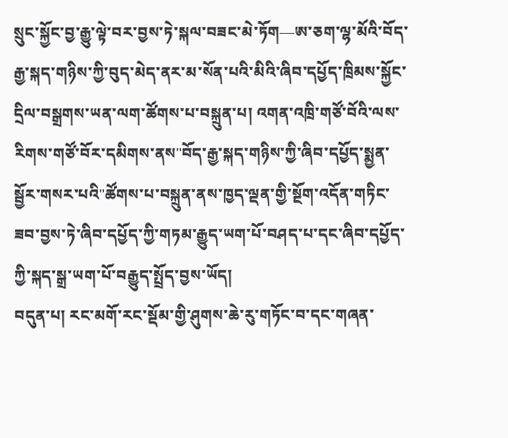སྲུང་སྐྱོང་བྱ་རྒྱུ་ལྟེ་བར་བྱས་ཏེ་སྐལ་བཟང་མེ་ཏོག—ཨ་ཅག་ལྷ་མོའི་བོད་རྒྱ་སྐད་གཉིས་ཀྱི་བུད་མེད་ནར་མ་སོན་པའི་མིའི་ཞིབ་དཔྱོད་ཁྲིམས་སྐྱོང་དྲིལ་བསྒྲགས་ཡན་ལག་ཚོགས་པ་བསྐྲུན་པ། འགན་འཁྲི་གཙོ་བོའི་ལས་རིགས་གཙོ་བོར་དམིགས་ནས"བོད་རྒྱ་སྐད་གཉིས་ཀྱི་ཞིབ་དཔྱོད་སྨྱན་སྦྱོར་གསར་པའི"ཚོགས་པ་བསྐྲུན་ནས་ཁྱད་ལྡན་གྱི་སྔོག་འདོན་གཏིང་ཟབ་བྱས་ཏེ་ཞིབ་དཔྱོད་ཀྱི་གཏམ་རྒྱུད་ཡག་པོ་བཤད་པ་དང་ཞིབ་དཔྱོད་ཀྱི་སྐད་སྒྲ་ཡག་པོ་བརྒྱུད་སྤྲོད་བྱས་ཡོད།
བདུན་པ། རང་མགོ་རང་སྡོམ་གྱི་ཤུགས་ཆེ་རུ་གཏོང་བ་དང་གཞན་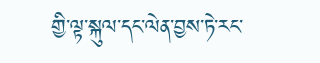གྱི་ལྟ་སྐུལ་དང་ལེན་བྱས་ཏེ་རང་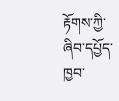རྟོགས་ཀྱི་ཞིབ་དཔྱོད་ཁྱབ་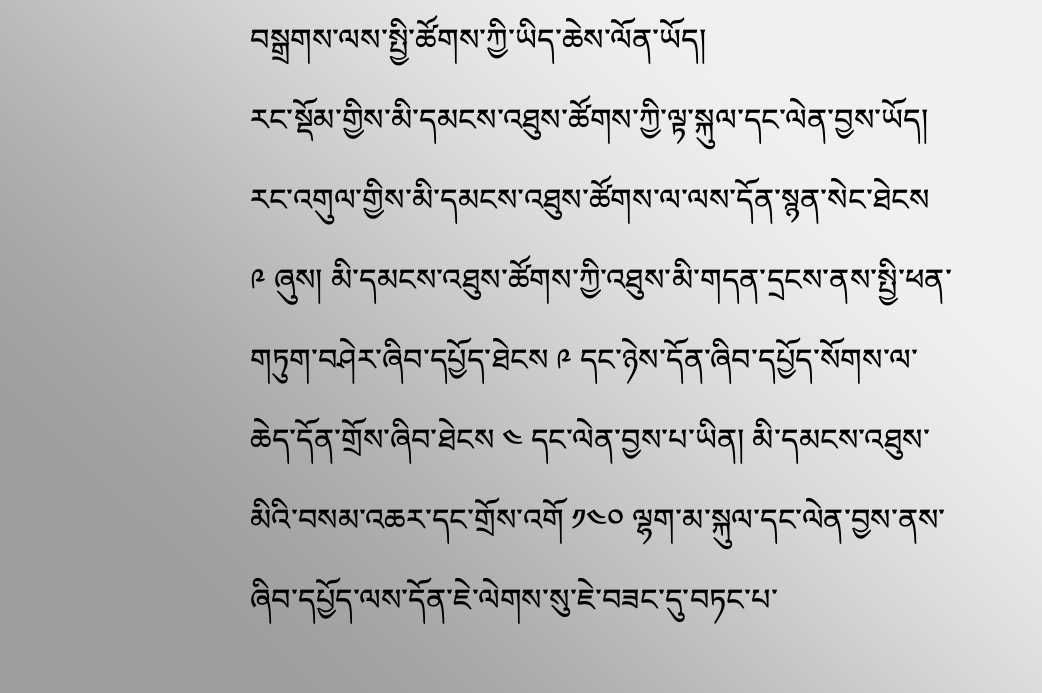བསྒྲགས་ལས་སྤྱི་ཚོགས་ཀྱི་ཡིད་ཆེས་ལོན་ཡོད།
རང་སྡོམ་གྱིས་མི་དམངས་འཐུས་ཚོགས་ཀྱི་ལྟ་སྐུལ་དང་ལེན་བྱས་ཡོད། རང་འགུལ་གྱིས་མི་དམངས་འཐུས་ཚོགས་ལ་ལས་དོན་སྙན་སེང་ཐེངས ༩ ཞུས། མི་དམངས་འཐུས་ཚོགས་ཀྱི་འཐུས་མི་གདན་དྲངས་ནས་སྤྱི་ཕན་གཏུག་བཤེར་ཞིབ་དཔྱོད་ཐེངས ༩ དང་ཉེས་དོན་ཞིབ་དཔྱོད་སོགས་ལ་ཆེད་དོན་གྲོས་ཞིབ་ཐེངས ༤ དང་ལེན་བྱས་པ་ཡིན། མི་དམངས་འཐུས་མིའི་བསམ་འཆར་དང་གྲོས་འགོ ༡༤༠ ལྷག་མ་སྐུལ་དང་ལེན་བྱས་ནས་ཞིབ་དཔྱོད་ལས་དོན་ཇེ་ལེགས་སུ་ཇེ་བཟང་དུ་བཏང་པ་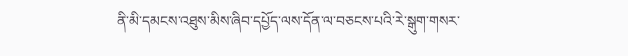ནི་མི་དམངས་འཐུས་མིས་ཞིབ་དཔྱོད་ལས་དོན་ལ་བཅངས་པའི་རེ་སྒུག་གསར་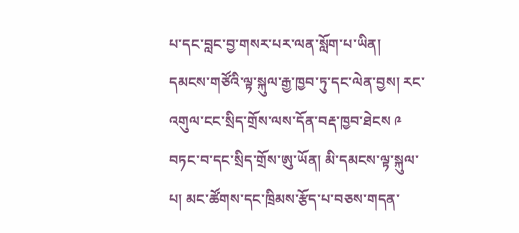པ་དང་བླང་བྱ་གསར་པར་ལན་སློག་པ་ཡིན།
དམངས་གཙོའི་ལྟ་སྐུལ་རྒྱ་ཁྱབ་ཏུ་དང་ལེན་བྱས། རང་འགུལ་ངང་སྲིད་གྲོས་ལས་དོན་བརྡ་ཁྱབ་ཐེངས ༩ བཏང་བ་དང་སྲིད་གྲོས་ཨུ་ཡོན། མི་དམངས་ལྟ་སྐུལ་པ། མང་ཚོགས་དང་ཁྲིམས་རྩོད་པ་བཅས་གདན་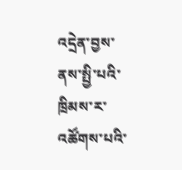འདྲེན་བྱས་ནས་སྤྱི་པའི་ཁྲིམས་ར་འཚོགས་པའི་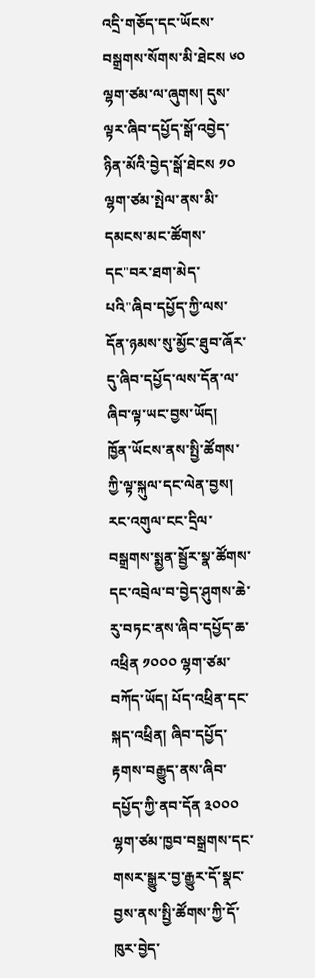འདྲི་གཅོད་དང་ཡོངས་བསྒྲགས་སོགས་མི་ཐེངས ༦༠ ལྷག་ཙམ་ལ་ཞུགས། དུས་ལྟར་ཞིབ་དཔྱོད་སྒོ་འབྱེད་ཉིན་མོའི་བྱེད་སྒོ་ཐེངས ༡༠ ལྷག་ཙམ་སྤེལ་ནས་མི་དམངས་མང་ཚོགས་དང"བར་ཐག་མེད་པའི"ཞིབ་དཔྱོད་ཀྱི་ལས་དོན་ཉམས་སུ་མྱོང་ཐུབ་ཞོར་དུ་ཞིབ་དཔྱོད་ལས་དོན་ལ་ཞིབ་ལྟ་ཡང་བྱས་ཡོད།
ཁྱོན་ཡོངས་ནས་སྤྱི་ཚོགས་ཀྱི་ལྟ་སྐུལ་དང་ལེན་བྱས། རང་འགུལ་ངང་དྲིལ་བསྒྲགས་སྨྱན་སྦྱོར་སྣ་ཚོགས་དང་འབྲེལ་བ་བྱེད་ཤུགས་ཆེ་རུ་བཏང་ནས་ཞིབ་དཔྱོད་ཆ་འཕྲིན ༡༠༠༠ ལྷག་ཙམ་བཀོད་ཡོད། པོད་འཕྲིན་དང་སྐད་འཕྲིན། ཞིབ་དཔྱོད་རྟགས་བརྒྱུད་ནས་ཞིབ་དཔྱོད་ཀྱི་ནབ་དོན ༣༠༠༠ ལྷག་ཙམ་ཁྱབ་བསྒྲགས་དང་གསར་སྒྱུར་བྱ་རྒྱུར་དོ་སྣང་བྱས་ནས་སྤྱི་ཚོགས་ཀྱི་དོ་ཁུར་བྱེད་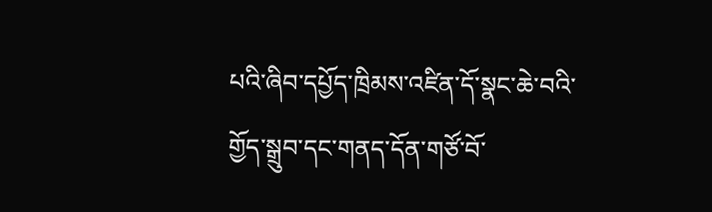པའི་ཞིབ་དཔྱོད་ཁྲིམས་འཛིན་དོ་སྣང་ཆེ་བའི་གྱོད་སྒྲུབ་དང་གནད་དོན་གཙོ་བོ་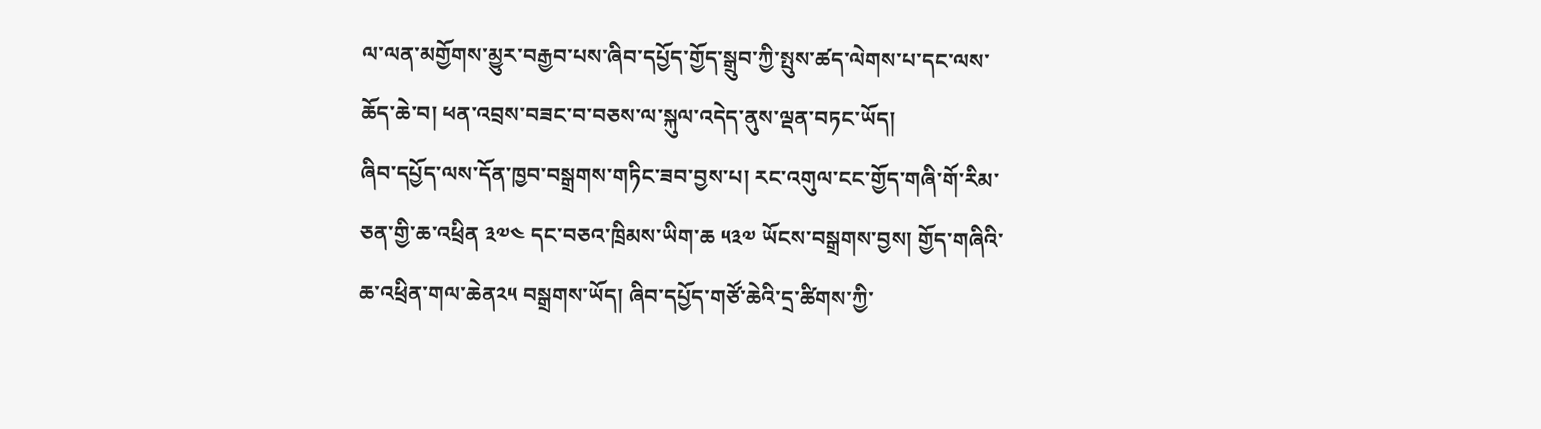ལ་ལན་མགྱོགས་མྱུར་བརྒྱབ་པས་ཞིབ་དཔྱོད་གྱོད་སྒྲུབ་ཀྱི་སྤུས་ཚད་ལེགས་པ་དང་ལས་ཆོད་ཆེ་བ། ཕན་འབྲས་བཟང་བ་བཅས་ལ་སྐུལ་འདེད་ནུས་ལྡན་བཏང་ཡོད།
ཞིབ་དཔྱོད་ལས་དོན་ཁྱབ་བསྒྲགས་གཏིང་ཟབ་བྱས་པ། རང་འགུལ་ངང་གྱོད་གཞི་གོ་རིམ་ཅན་གྱི་ཆ་འཕྲིན ༣༧༤ དང་བཅའ་ཁྲིམས་ཡིག་ཆ ༥༣༧ ཡོངས་བསྒྲགས་བྱས། གྱོད་གཞིའི་ཆ་འཕྲིན་གལ་ཆེན༢༥ བསྒྲགས་ཡོད། ཞིབ་དཔྱོད་གཙོ་ཆེའི་དྲ་ཚིགས་ཀྱི་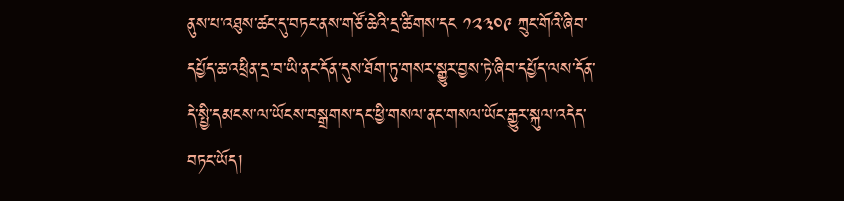ནུས་པ་འཐུས་ཚང་དུ་བཏང་ནས་གཙོ་ཆེའི་དྲ་ཚིགས་དང ༡༢༣༠༩ ཀྲུང་གོའི་ཞིབ་དཔྱོད་ཆ་འཕྲིན་དྲ་བ་ཡི་ནང་དོན་དུས་ཐོག་ཏུ་གསར་སྒྱུར་བྱས་ཏེ་ཞིབ་དཔྱོད་ལས་དོན་དེ་སྤྱི་དམངས་ལ་ཡོངས་བསྒྲགས་དང་ཕྱི་གསལ་ནང་གསལ་ཡོང་རྒྱུར་སྐུལ་འདེད་བཏང་ཡོད།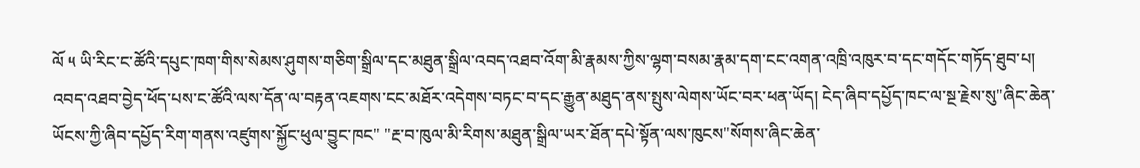ལོ ༥ ཡི་རིང་ང་ཚོའི་དཔུང་ཁག་གིས་སེམས་ཤུགས་གཅིག་སྒྲིལ་དང་མཐུན་སྒྲིལ་འབད་འཐབ་འོག་མི་རྣམས་ཀྱིས་ལྷག་བསམ་རྣམ་དག་ངང་འགན་འཁྲི་འཁུར་བ་དང་གདོང་གཏོད་ཐུབ་པ། འབད་འཐབ་བྱེད་ཕོད་པས་ང་ཚོའི་ལས་དོན་ལ་བརྟན་འཇགས་ངང་མཐོར་འདེགས་བཏང་བ་དང་རྒྱུན་མཐུད་ནས་སྤུས་ལེགས་ཡོང་བར་ཕན་ཡོད། ངེད་ཞིབ་དཔྱོད་ཁང་ལ་སྔ་རྗེས་སུ"ཞིང་ཆེན་ཡོངས་ཀྱི་ཞིབ་དཔྱོད་རིག་གནས་འཛུགས་སྐྱོང་ཕུལ་བྱུང་ཁང" "རྔ་བ་ཁུལ་མི་རིགས་མཐུན་སྒྲིལ་ཡར་ཐོན་དཔེ་སྟོན་ལས་ཁུངས"སོགས་ཞིང་ཆེན་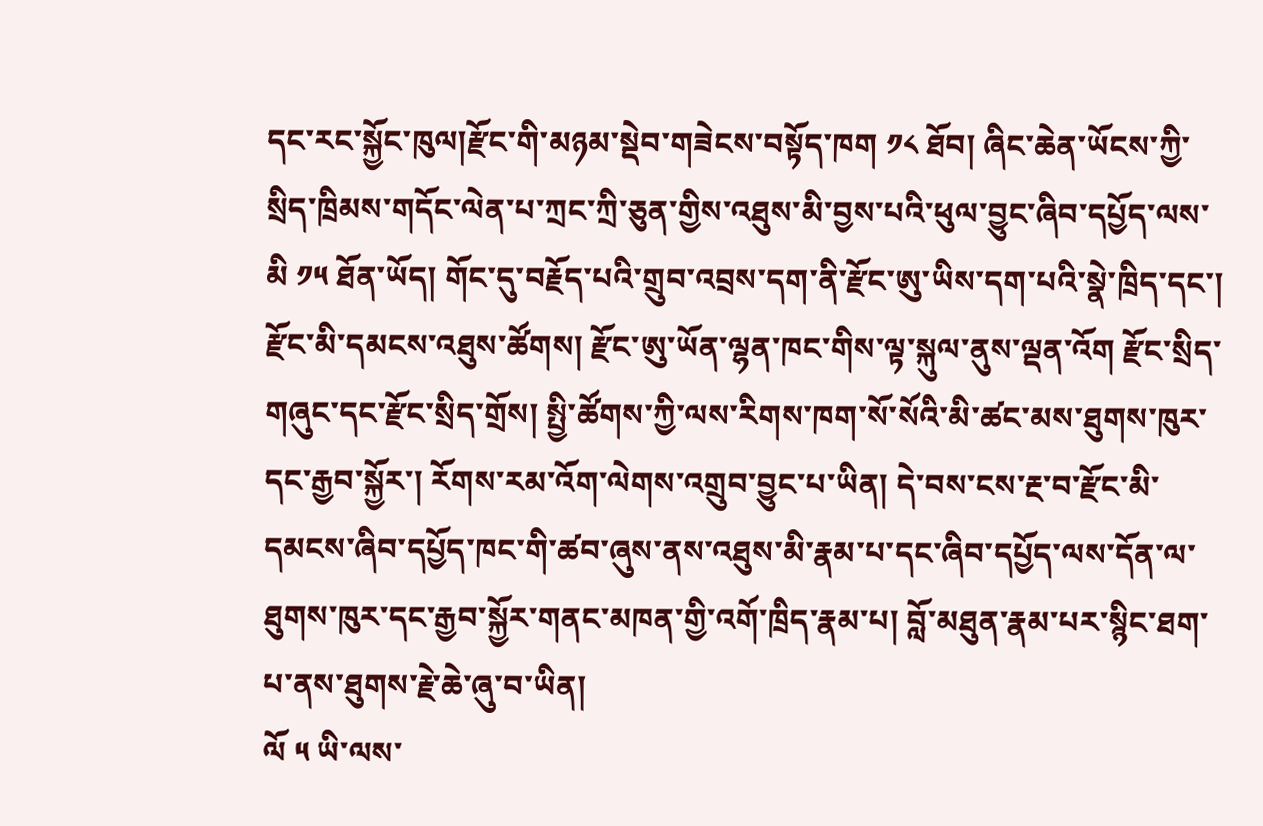དང་རང་སྐྱོང་ཁུལ།རྫོང་གི་མཉམ་སྡེབ་གཟེངས་བསྟོད་ཁག ༡༨ ཐོབ། ཞིང་ཆེན་ཡོངས་ཀྱི་སྲིད་ཁྲིམས་གདོང་ལེན་པ་ཀྲང་ཀྲི་ཅུན་གྱིས་འཐུས་མི་བྱས་པའི་ཕུལ་བྱུང་ཞིབ་དཔྱོད་ལས་མི ༡༥ ཐོན་ཡོད། གོང་དུ་བརྗོད་པའི་གྲུབ་འབྲས་དག་ནི་རྫོང་ཨུ་ཡིས་དག་པའི་སྣེ་ཁྲིད་དང་། རྫོང་མི་དམངས་འཐུས་ཚོགས། རྫོང་ཨུ་ཡོན་ལྷན་ཁང་གིས་ལྟ་སྐུལ་ནུས་ལྡན་འོག རྫོང་སྲིད་གཞུང་དང་རྫོང་སྲིད་གྲོས། སྤྱི་ཚོགས་ཀྱི་ལས་རིགས་ཁག་སོ་སོའི་མི་ཚང་མས་ཐུགས་ཁུར་དང་རྒྱབ་སྐྱོར་། རོགས་རམ་འོག་ལེགས་འགྲུབ་བྱུང་པ་ཡིན། དེ་བས་ངས་རྔ་བ་རྫོང་མི་དམངས་ཞིབ་དཔྱོད་ཁང་གི་ཚབ་ཞུས་ནས་འཐུས་མི་རྣམ་པ་དང་ཞིབ་དཔྱོད་ལས་དོན་ལ་ཐུགས་ཁུར་དང་རྒྱབ་སྐྱོར་གནང་མཁན་གྱི་འགོ་ཁྲིད་རྣམ་པ། བློ་མཐུན་རྣམ་པར་སྙིང་ཐག་པ་ནས་ཐུགས་རྗེ་ཆེ་ཞུ་བ་ཡིན།
ལོ ༥ ཡི་ལས་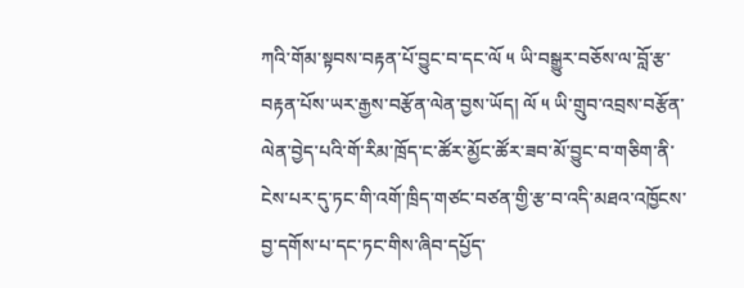ཀའི་གོམ་སྟབས་བརྟན་པོ་བྱུང་བ་དང་ལོ ༥ ཡི་བསྒྱུར་བཅོས་ལ་བློ་རྩ་བརྟན་པོས་ཡར་རྒྱས་བརྩོན་ལེན་བྱས་ཡོད། ལོ ༥ ཡི་གྲུབ་འབྲས་བརྩོན་ལེན་བྱེད་པའི་གོ་རིམ་ཁྲོད་ང་ཚོར་མྱོང་ཚོར་ཟབ་མོ་བྱུང་བ་གཅིག་ནི་ངེས་པར་དུ་ཏང་གི་འགོ་ཁྲིད་གཙང་བཙན་གྱི་རྩ་བ་འདི་མཐའ་འཁྱོངས་བྱ་དགོས་པ་དང་ཏང་གིས་ཞིབ་དཔྱོད་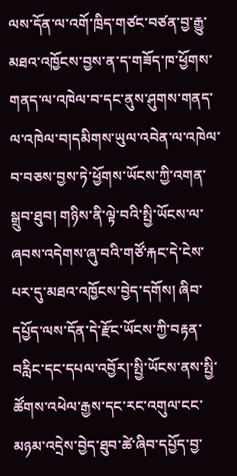ལས་དོན་ལ་འགོ་ཁྲིད་གཙང་བཙན་བྱ་རྒྱུ་མཐའ་འཁྱོངས་བྱས་ན་ད་གཟོད་ཁ་ཕྱོགས་གནད་ལ་འཁེལ་བ་དང་ནུས་ཤུགས་གནད་ལ་འཁེལ་བ།དམིགས་ཡུལ་འབེན་ལ་འཁེལ་བ་བཅས་བྱས་ཏེ་ཕྱོགས་ཡོངས་ཀྱི་འགན་སྒྲུབ་ཐུབ། གཉིས་ནི་ལྟེ་བའི་སྤྱི་ཡོངས་ལ་ཞབས་འདེགས་ཞུ་བའི་གཙོ་རྐང་དེ་ངེས་པར་དུ་མཐའ་འཁྱོངས་བྱེད་དགོས། ཞིབ་དཔྱོད་ལས་དོན་དེ་རྫོང་ཡོངས་ཀྱི་བརྟན་བརླིང་དང་དཔལ་འབྱོར།་སྤྱི་ཡོངས་ནས་སྤྱི་ཚོགས་འཕེལ་རྒྱས་དང་རང་འགུལ་ངང་མཉམ་འདྲེས་བྱེད་ཐུབ་ཚེ་ཞིབ་དཔྱོད་བྱ་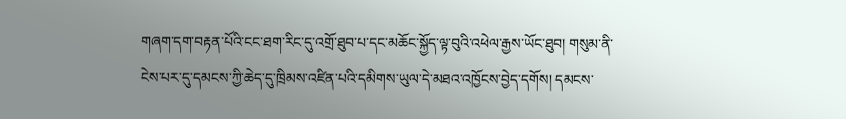གཞག་དག་བརྟན་པོའི་ངང་ཐག་རིང་དུ་འགྲོ་ཐུབ་པ་དང་མཆོང་སྐྱོད་ལྟ་བུའི་འཕེལ་རྒྱས་ཡོང་ཐུབ། གསུམ་ནི་ངེས་པར་དུ་དམངས་ཀྱི་ཆེད་དུ་ཁྲིམས་འཛིན་པའི་དམིགས་ཡུལ་དེ་མཐའ་འཁྱོངས་བྱེད་དགོས། དམངས་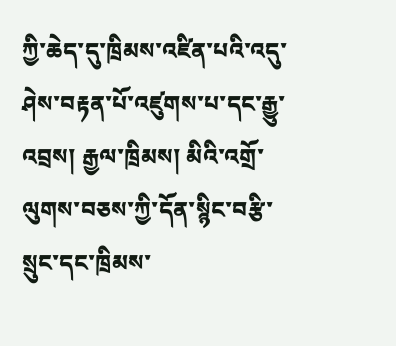ཀྱི་ཆེད་དུ་ཁྲིམས་འཛིན་པའི་འདུ་ཤེས་བརྟན་པོ་འཛུགས་པ་དང་རྒྱུ་འབྲས། རྒྱལ་ཁྲིམས། མིའི་འགྲོ་ལུགས་བཅས་ཀྱི་དོན་སྙིང་བརྩི་སྲུང་དང་ཁྲིམས་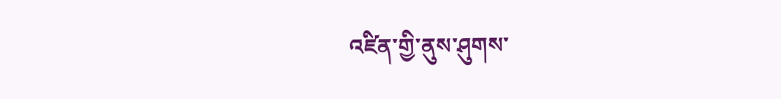འཛིན་གྱི་ནུས་ཤུགས་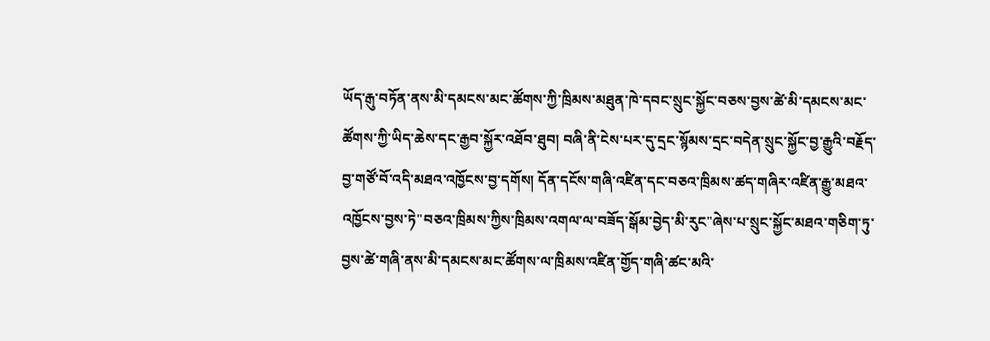ཡོད་རྒུ་བཏོན་ནས་མི་དམངས་མང་ཚོགས་ཀྱི་ཁྲིམས་མཐུན་ཁེ་དབང་སྲུང་སྐྱོང་བཅས་བྱས་ཚེ་མི་དམངས་མང་ཚོགས་ཀྱི་ཡིད་ཆེས་དང་རྒྱབ་སྐྱོར་འཐོབ་ཐུབ། བཞི་ནི་ངེས་པར་དུ་དྲང་སྙོམས་དྲང་བདེན་སྲུང་སྐྱོང་བྱ་རྒྱུའི་བརྗོད་བྱ་གཙོ་བོ་འདི་མཐའ་འཁྱོངས་བྱ་དགོས། དོན་དངོས་གཞི་འཛིན་དང་བཅའ་ཁྲིམས་ཚད་གཞིར་འཛིན་རྒྱུ་མཐའ་འཁྱོངས་བྱས་ཏེ"བཅའ་ཁྲིམས་ཀྱིས་ཁྲིམས་འགལ་ལ་བཟོད་སྒོམ་བྱེད་མི་རུང"ཞེས་པ་སྲུང་སྐྱོང་མཐའ་གཅིག་ཏུ་བྱས་ཚེ་གཞི་ནས་མི་དམངས་མང་ཚོགས་ལ་ཁྲིམས་འཛིན་གྱོད་གཞི་ཚང་མའི་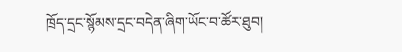ཁྲོད་དྲང་སྙོམས་དྲང་བདེན་ཞིག་ཡོང་བ་ཚོར་ཐུབ།